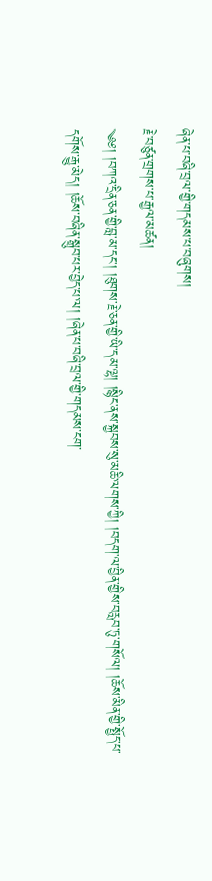ཞེན་པ་བཞི་བྲལ་གྱི་གདམས་པ་བཞུགས།
རྗེ་བཙུན་གྲགས་པ་རྒྱལ་མཚན།
༄༅། །བཀའ་དྲིན་ཅན་གྱི་བླ་མ་དང་། །ཐུགས་རྗེ་ཅན་གྱི་ཡི་དམ་ལྷ། །སྙིང་ནས་སྐྱབས་སུ་མཆི་ལགས་ཀྱི། །བདག་ལ་བྱིན་གྱིས་བརླབ་ཏུ་གསོལ། །ཆོས་མིན་གྱི་སྤྱོད་པ་དགོས་རྒྱུ་མེད། །ཆོས་བཞིན་སྒྲུབ་པར་བྱེད་པ་ལ། །ཞེན་པ་བཞི་བྲལ་གྱི་གདམས་ངག་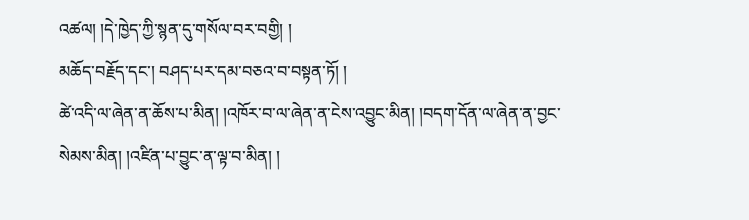འཚལ། །དེ་ཁྱེད་ཀྱི་སྙན་དུ་གསོལ་བར་བགྱི། །
མཆོད་བརྗོད་དང་། བཤད་པར་དམ་བཅའ་བ་བསྟན་ཏོ། །
ཚེ་འདི་ལ་ཞེན་ན་ཆོས་པ་མིན། །འཁོར་བ་ལ་ཞེན་ན་ངེས་འབྱུང་མིན། །བདག་དོན་ལ་ཞེན་ན་བྱང་སེམས་མིན། །འཛིན་པ་བྱུང་ན་ལྟ་བ་མིན། །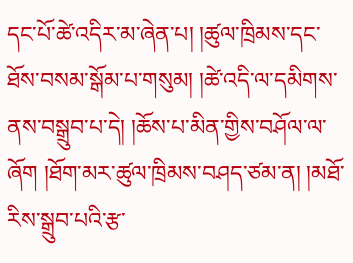དང་པོ་ཚེ་འདིར་མ་ཞེན་པ། །ཚུལ་ཁྲིམས་དང་ཐོས་བསམ་སྒོམ་པ་གསུམ། །ཚེ་འདི་ལ་དམིགས་ནས་བསྒྲུབ་པ་དེ། །ཆོས་པ་མིན་གྱིས་བཤོལ་ལ་ཞོག །ཐོག་མར་ཚུལ་ཁྲིམས་བཤད་ཙམ་ན། །མཐོ་རིས་སྒྲུབ་པའི་རྩ་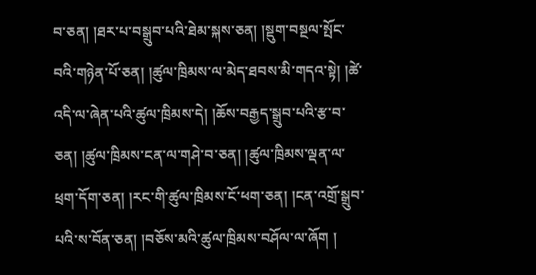བ་ཅན། །ཐར་པ་བསྒྲུབ་པའི་ཐེམ་སྐས་ཅན། །སྡུག་བསྔལ་སྤོང་བའི་གཉེན་པོ་ཅན། །ཚུལ་ཁྲིམས་ལ་མེད་ཐབས་མི་གདའ་སྟེ། །ཚེ་འདི་ལ་ཞེན་པའི་ཚུལ་ཁྲིམས་དེ། །ཆོས་བརྒྱད་སྒྲུབ་པའི་རྩ་བ་ཅན། །ཚུལ་ཁྲིམས་ངན་ལ་གཤེ་བ་ཅན། །ཚུལ་ཁྲིམས་ལྡན་ལ་ཕྲག་དོག་ཅན། །རང་གི་ཚུལ་ཁྲིམས་ངོ་ཕག་ཅན། །ངན་འགྲོ་སྒྲུབ་པའི་ས་བོན་ཅན། །བཅོས་མའི་ཚུལ་ཁྲིམས་བཤོལ་ལ་ཞོག །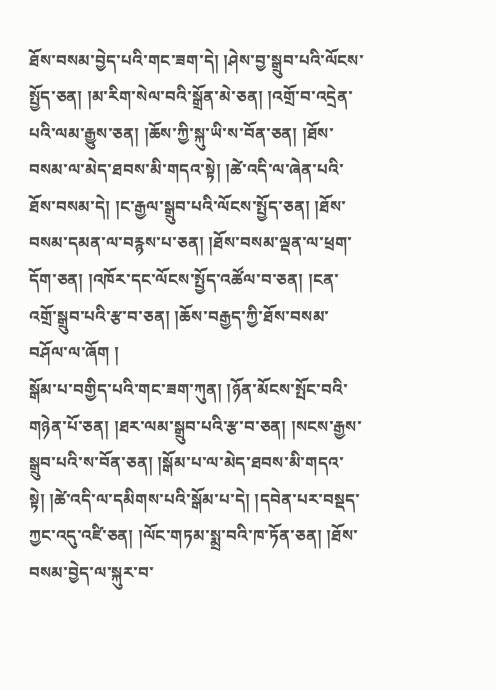ཐོས་བསམ་བྱེད་པའི་གང་ཟག་དེ། །ཤེས་བྱ་སྒྲུབ་པའི་ལོངས་སྤྱོད་ཅན། །མ་རིག་སེལ་བའི་སྒྲོན་མེ་ཅན། །འགྲོ་བ་འདྲེན་པའི་ལམ་རྒྱུས་ཅན། །ཆོས་ཀྱི་སྐུ་ཡི་ས་བོན་ཅན། །ཐོས་བསམ་ལ་མེད་ཐབས་མི་གདའ་སྟེ། །ཚེ་འདི་ལ་ཞེན་པའི་ཐོས་བསམ་དེ། །ང་རྒྱལ་སྒྲུབ་པའི་ལོངས་སྤྱོད་ཅན། །ཐོས་བསམ་དམན་ལ་བརྙས་པ་ཅན། །ཐོས་བསམ་ལྡན་ལ་ཕྲག་དོག་ཅན། །འཁོར་དང་ལོངས་སྤྱོད་འཚོལ་བ་ཅན། །ངན་འགྲོ་སྒྲུབ་པའི་རྩ་བ་ཅན། །ཆོས་བརྒྱད་ཀྱི་ཐོས་བསམ་བཤོལ་ལ་ཞོག །
སྒོམ་པ་བགྱིད་པའི་གང་ཟག་ཀུན། །ཉོན་མོངས་སྤོང་བའི་གཉེན་པོ་ཅན། །ཐར་ལམ་སྒྲུབ་པའི་རྩ་བ་ཅན། །སངས་རྒྱས་སྒྲུབ་པའི་ས་བོན་ཅན། །སྒོམ་པ་ལ་མེད་ཐབས་མི་གདའ་སྟེ། །ཚེ་འདི་ལ་དམིགས་པའི་སྒོམ་པ་དེ། །དབེན་པར་བསྡད་ཀྱང་འདུ་འཛི་ཅན། །ལོང་གཏམ་སྨྲ་བའི་ཁ་ཏོན་ཅན། །ཐོས་བསམ་བྱེད་ལ་སྐུར་བ་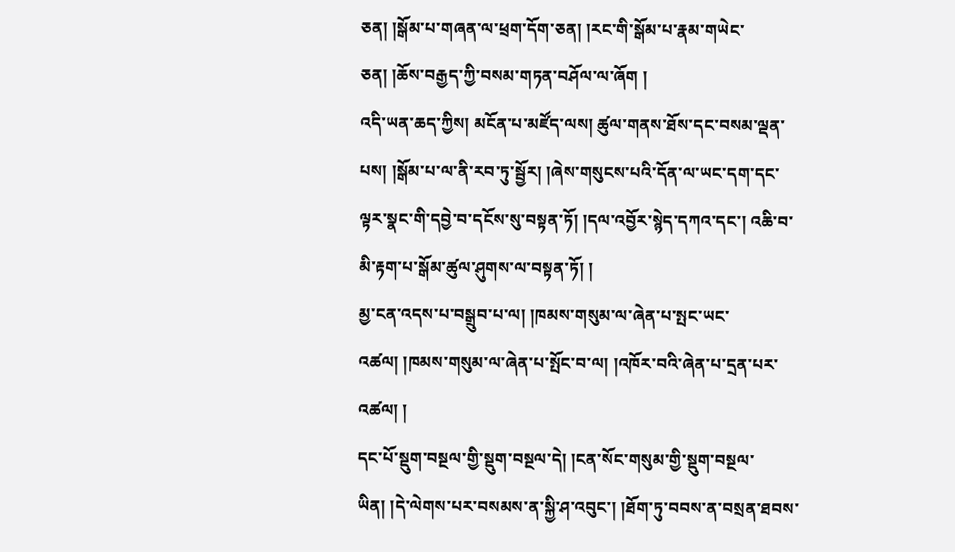ཅན། །སྒོམ་པ་གཞན་ལ་ཕྲག་དོག་ཅན། །རང་གི་སྒོམ་པ་རྣམ་གཡེང་ཅན། །ཆོས་བརྒྱད་ཀྱི་བསམ་གཏན་བཤོལ་ལ་ཞོག །
འདི་ཡན་ཆད་ཀྱིས། མངོན་པ་མཛོད་ལས། ཚུལ་གནས་ཐོས་དང་བསམ་ལྡན་པས། །སྒོམ་པ་ལ་ནི་རབ་ཏུ་སྦྱོར། །ཞེས་གསུངས་པའི་དོན་ལ་ཡང་དག་དང་ལྟར་སྣང་གི་དབྱེ་བ་དངོས་སུ་བསྟན་ཏོ། །དལ་འབྱོར་སྙེད་དཀའ་དང་། འཆི་བ་མི་རྟག་པ་སྒོམ་ཚུལ་ཤུགས་ལ་བསྟན་ཏོ། །
མྱ་ངན་འདས་པ་བསྒྲུབ་པ་ལ། །ཁམས་གསུམ་ལ་ཞེན་པ་སྤང་ཡང་འཚལ། །ཁམས་གསུམ་ལ་ཞེན་པ་སྤོང་བ་ལ། །འཁོར་བའི་ཞེན་པ་དྲན་པར་འཚལ། །
དང་པོ་སྡུག་བསྔལ་གྱི་སྡུག་བསྔལ་དེ། །ངན་སོང་གསུམ་གྱི་སྡུག་བསྔལ་ཡིན། །དེ་ལེགས་པར་བསམས་ན་སྐྱི་ཤ་འབུང་། །ཐོག་ཏུ་བབས་ན་བསྲན་ཐབས་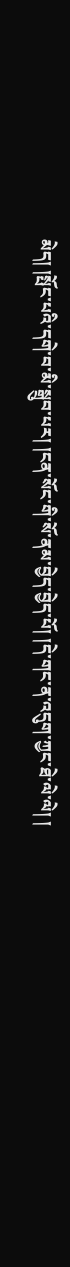མེད། །སྤོང་པའི་དགེ་བ་མི་སྒྲུབ་པར། །ངན་སོང་གི་སོ་ནམ་བྱེད་བྱེད་པོ། །དེ་གང་ན་འདུག་ཀྱང་ཐེ་ལེ་ལེ། །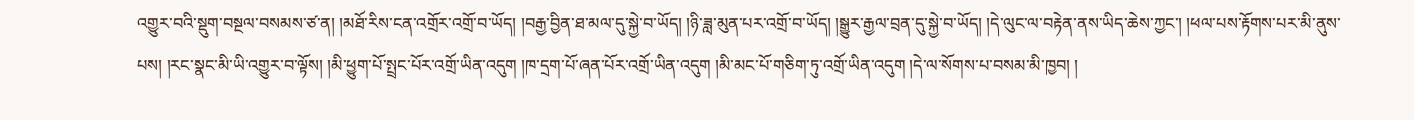འགྱུར་བའི་སྡུག་བསྔལ་བསམས་ཙ་ན། །མཐོ་རིས་ངན་འགྲོར་འགྲོ་བ་ཡོད། །བརྒྱ་བྱིན་ཐ་མལ་དུ་སྐྱེ་བ་ཡོད། །ཉི་ཟླ་མུན་པར་འགྲོ་བ་ཡོད། །སྒྱུར་རྒྱལ་བྲན་དུ་སྐྱེ་བ་ཡོད། །དེ་ལུང་ལ་བརྟེན་ནས་ཡིད་ཆེས་ཀྱང་། །ཕལ་པས་རྟོགས་པར་མི་ནུས་པས། །རང་སྣང་མི་ཡི་འགྱུར་བ་ལྟོས། །མི་ཕྱུག་པོ་སྤྲང་པོར་འགྲོ་ཡིན་འདུག །ཁ་དྲག་པོ་ཞན་པོར་འགྲོ་ཡིན་འདུག །མི་མང་པོ་གཅིག་ཏུ་འགྲོ་ཡིན་འདུག །དེ་ལ་སོགས་པ་བསམ་མི་ཁྱབ། །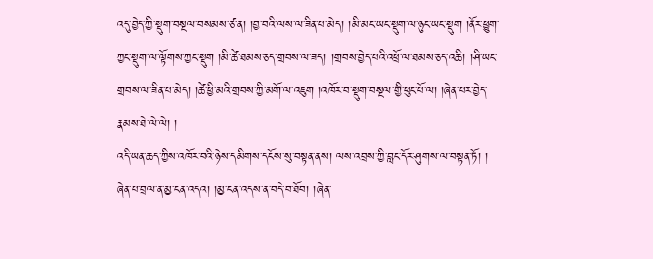འདུ་བྱེད་ཀྱི་སྡུག་བསྔལ་བསམས་ཙ་ན། །བྱ་བའི་ལས་ལ་ཟིན་པ་མེད། །མི་མང་ཡང་སྡུག་ལ་ཉུང་ཡང་སྡུག །ནོར་ཕྱུག་ཀྱང་སྡུག་ལ་ལྟོགས་ཀྱང་སྡུག །མི་ཚེ་ཐམས་ཅད་གྲབས་ལ་ཟད། །གྲབས་བྱེད་པའི་འཕྲོ་ལ་ཐམས་ཅད་འཆི། །ཤི་ཡང་གྲབས་ལ་ཟིན་པ་མེད། །ཚེ་ཕྱི་མའི་གྲབས་ཀྱི་མགོ་ལ་འཇུག །འཁོར་བ་སྡུག་བསྔལ་གྱི་ཕུང་པོ་ལ། །ཞེན་པར་བྱེད་རྣམས་ཐེ་ལེ་ལེ། །
འདི་ཡན་ཆད་ཀྱིས་འཁོར་བའི་ཉེས་དམིགས་དངོས་སུ་བསྟན་ནས། ལས་འབྲས་ཀྱི་བླང་དོར་ཤུགས་ལ་བསྟན་ཏོ། །
ཞེན་པ་བྲལ་ན་མྱ་ངན་འདའ། །མྱ་ངན་འདས་ན་བདེ་བ་ཐོབ། །ཞེན་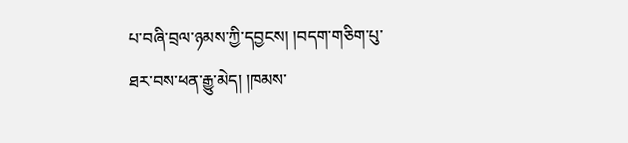པ་བཞི་བྲལ་ཉམས་ཀྱི་དབྱངས། །བདག་གཅིག་པུ་ཐར་བས་ཕན་རྒྱུ་མེད། །ཁམས་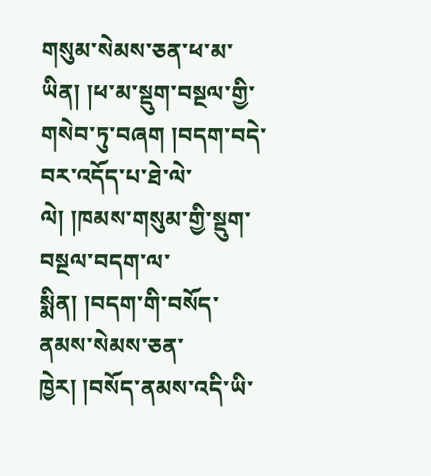གསུམ་སེམས་ཅན་ཕ་མ་ཡིན། །ཕ་མ་སྡུག་བསྔལ་གྱི་གསེབ་ཏུ་བཞག །བདག་བདེ་བར་འདོད་པ་ཐེ་ལེ་ལེ། །ཁམས་གསུམ་གྱི་སྡུག་བསྔལ་བདག་ལ་སྨིན། །བདག་གི་བསོད་ནམས་སེམས་ཅན་ཁྱེར། །བསོད་ནམས་འདི་ཡི་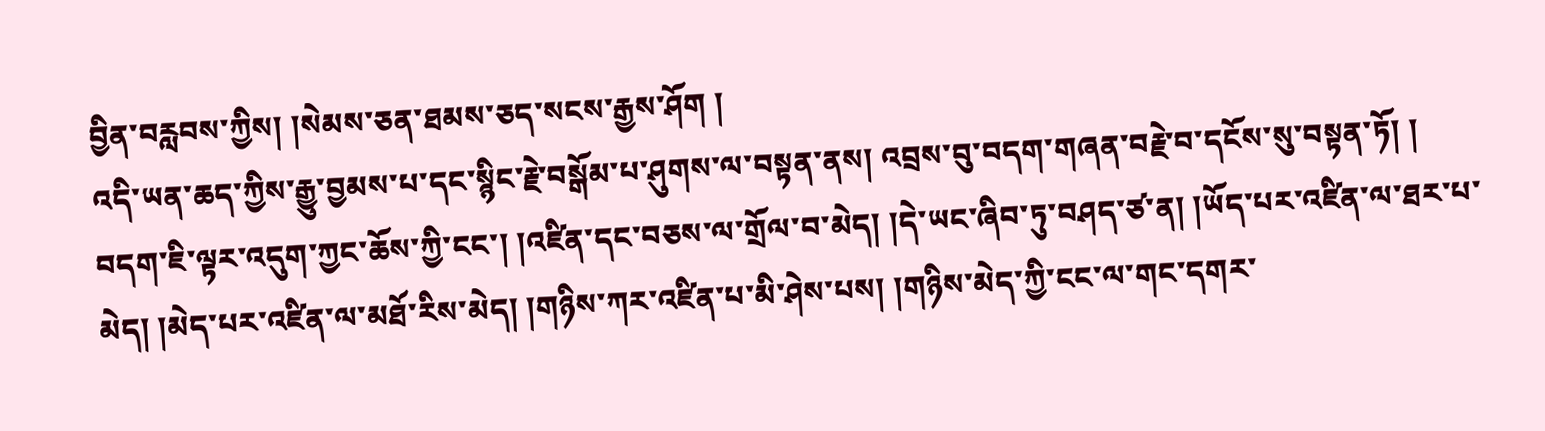བྱིན་བརླབས་ཀྱིས། །སེམས་ཅན་ཐམས་ཅད་སངས་རྒྱས་ཤོག །
འདི་ཡན་ཆད་ཀྱིས་རྒྱུ་བྱམས་པ་དང་སྙིང་རྗེ་བསྒོམ་པ་ཤུགས་ལ་བསྟན་ནས། འབྲས་བུ་བདག་གཞན་བརྗེ་བ་དངོས་སུ་བསྟན་ཏོ། །
བདག་ཇི་ལྟར་འདུག་ཀྱང་ཆོས་ཀྱི་ངང་། །འཛིན་དང་བཅས་ལ་གྲོལ་བ་མེད། །དེ་ཡང་ཞིབ་ཏུ་བཤད་ཙ་ན། །ཡོད་པར་འཛིན་ལ་ཐར་པ་མེད། །མེད་པར་འཛིན་ལ་མཐོ་རིས་མེད། །གཉིས་ཀར་འཛིན་པ་མི་ཤེས་པས། །གཉིས་མེད་ཀྱི་ངང་ལ་གང་དགར་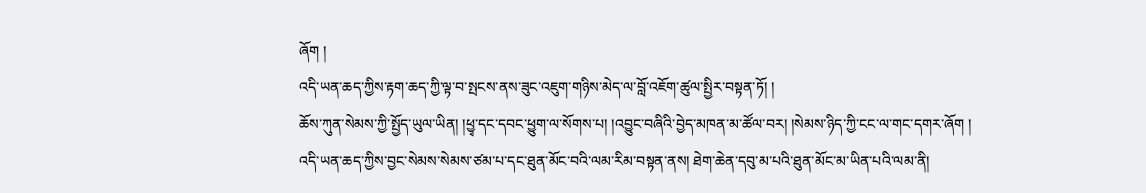ཞོག །
འདི་ཡན་ཆད་ཀྱིས་རྟག་ཆད་ཀྱི་ལྟ་བ་སྤངས་ནས་ཟུང་འཇུག་གཉིས་མེད་ལ་བློ་འཇོག་ཚུལ་སྤྱིར་བསྟན་ཏོ། །
ཆོས་ཀུན་སེམས་ཀྱི་སྤྱོད་ཡུལ་ཡིན། །ཕྱྭ་དང་དབང་ཕྱུག་ལ་སོགས་པ། །འབྱུང་བཞིའི་བྱེད་མཁན་མ་ཚོལ་བར། །སེམས་ཉིད་ཀྱི་ངང་ལ་གང་དགར་ཞོག །
འདི་ཡན་ཆད་ཀྱིས་བྱང་སེམས་སེམས་ཙམ་པ་དང་ཐུན་མོང་བའི་ལམ་རིམ་བསྟན་ནས། ཐེག་ཆེན་དབུ་མ་པའི་ཐུན་མོང་མ་ཡིན་པའི་ལམ་ནི།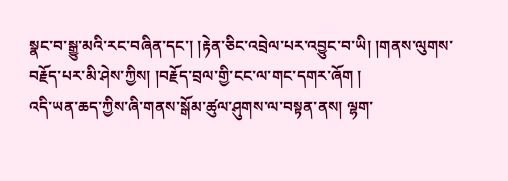སྣང་བ་སྒྱུ་མའི་རང་བཞིན་དང་། །རྟེན་ཅིང་འབྲེལ་པར་འབྱུང་བ་ཡི། །གནས་ལུགས་བརྗོད་པར་མི་ཤེས་ཀྱིས། །བརྗོད་བྲལ་གྱི་ངང་ལ་གང་དགར་ཞོག །
འདི་ཡན་ཆད་ཀྱིས་ཞི་གནས་སྒོམ་ཚུལ་ཤུགས་ལ་བསྟན་ནས། ལྷག་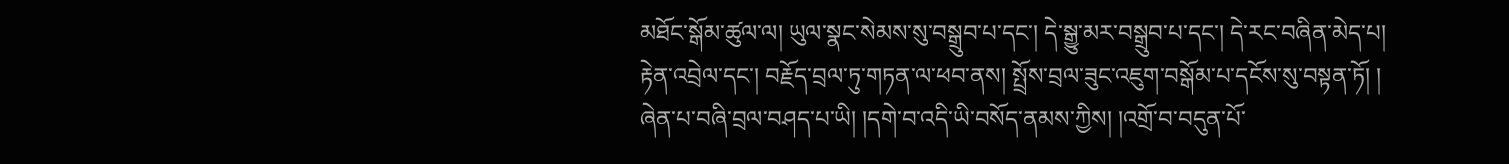མཐོང་སྒོམ་ཚུལ་ལ། ཡུལ་སྣང་སེམས་སུ་བསྒྲུབ་པ་དང་། དེ་སྒྱུ་མར་བསྒྲུབ་པ་དང་། དེ་རང་བཞིན་མེད་པ། རྟེན་འབྲེལ་དང་། བརྗོད་བྲལ་ཏུ་གཏན་ལ་ཕབ་ནས། སྤྲོས་བྲལ་ཟུང་འཇུག་བསྒོམ་པ་དངོས་སུ་བསྟན་ཏོ། །
ཞེན་པ་བཞི་བྲལ་བཤད་པ་ཡི། །དགེ་བ་འདི་ཡི་བསོད་ནམས་ཀྱིས། །འགྲོ་བ་བདུན་པོ་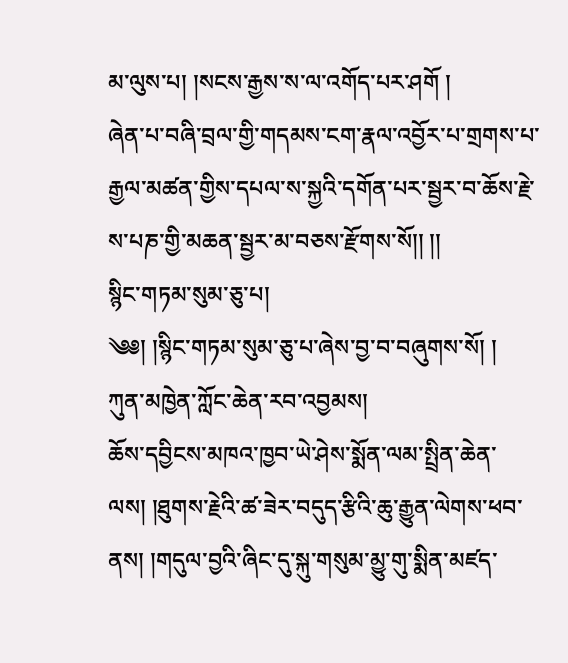མ་ལུས་པ། །སངས་རྒྱས་ས་ལ་འགོད་པར་ཤགོ །
ཞེན་པ་བཞི་བྲལ་གྱི་གདམས་ངག་རྣལ་འབྱོར་པ་གྲགས་པ་རྒྱལ་མཚན་གྱིས་དཔལ་ས་སྐྱའི་དགོན་པར་སྦྱར་བ་ཆོས་རྗེ་ས་པཎ་གྱི་མཆན་སྦྱར་མ་བཅས་རྫོགས་སོ།། །།
སྙིང་གཏམ་སུམ་ཅུ་པ།
༄༅། །སྙིང་གཏམ་སུམ་ཅུ་པ་ཞེས་བྱ་བ་བཞུགས་སོ། །
ཀུན་མཁྱེན་ཀློང་ཆེན་རབ་འབྱམས།
ཆོས་དབྱིངས་མཁའ་ཁྱབ་ཡེ་ཤེས་སྨོན་ལམ་སྤྲིན་ཆེན་ལས། །ཐུགས་རྗེའི་ཚ་ཟེར་བདུད་རྩིའི་ཆུ་རྒྱུན་ལེགས་ཕབ་ནས། །གདུལ་བྱའི་ཞིང་དུ་སྐུ་གསུམ་མྱུ་གུ་སྨིན་མཛད་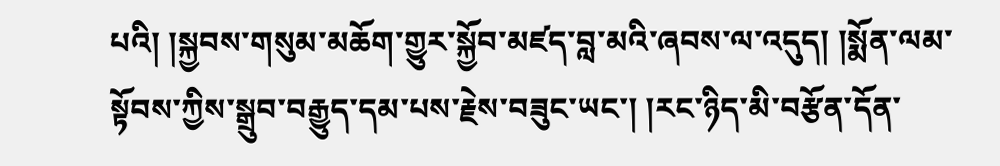པའི། །སྐྱབས་གསུམ་མཆོག་གྱུར་སྐྱོབ་མཛད་བླ་མའི་ཞབས་ལ་འདུད། །སྨོན་ལམ་སྟོབས་ཀྱིས་སྒྲུབ་བརྒྱུད་དམ་པས་རྗེས་བཟུང་ཡང་། །རང་ཉིད་མི་བརྩོན་དོན་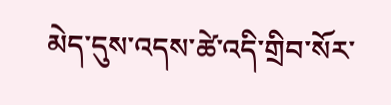མེད་དུས་འདས་ཚེ་འདི་གྲིབ་སོར་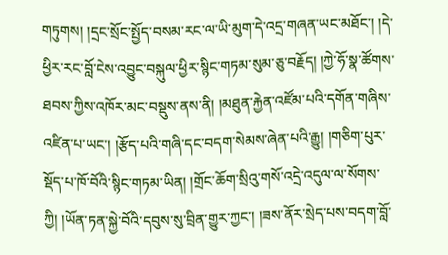གཏུགས། །དྲང་སྲོང་སྤྱོད་བསམ་རང་ལ་ཡི་མུག་དེ་འདྲ་གཞན་ཡང་མཐོང་། །དེ་ཕྱིར་རང་བློ་ངེས་འབྱུང་བསྐུལ་ཕྱིར་སྙིང་གཏམ་སུམ་ཅུ་བརྗོད། །ཀྱེ་ཧོ་སྣ་ཚོགས་ཐབས་ཀྱིས་འཁོར་མང་བསྡུས་ནས་ནི། །མཐུན་རྐྱེན་འཛོམ་པའི་དགོན་གཞིས་འཛིན་པ་ཡང་། །རྩོད་པའི་གཞི་དང་བདག་སེམས་ཞེན་པའི་རྒྱུ། །གཅིག་པུར་སྡོད་པ་ཁོ་བོའི་སྙིང་གཏམ་ཡིན། །གྲོང་ཆོག་སྲིའུ་གསོ་འདྲེ་འདུལ་ལ་སོགས་ཀྱི། །ཡོན་ཏན་སྐྱེ་བོའི་དབུས་སུ་བྲིན་གྱུར་ཀྱང་། །ཟས་ནོར་སྲེད་པས་བདག་བློ་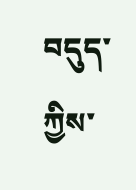བདུད་ཀྱིས་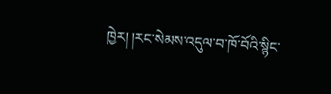ཁྱེར། །རང་སེམས་འདུལ་བ་ཁོ་བོའི་སྙིང་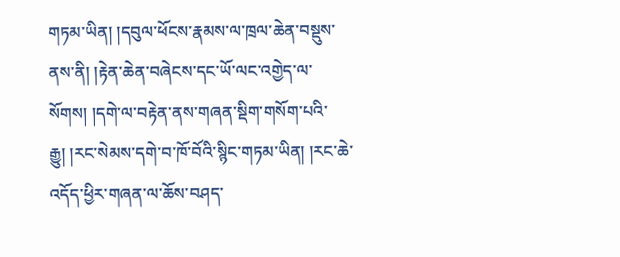གཏམ་ཡིན། །དབུལ་ཕོངས་རྣམས་ལ་ཁྲལ་ཆེན་བསྡུས་ནས་ནི། །རྟེན་ཆེན་བཞེངས་དང་ཡོ་ལང་འགྱེད་ལ་སོགས། །དགེ་ལ་བརྟེན་ནས་གཞན་སྡིག་གསོག་པའི་རྒྱུ། །རང་སེམས་དགེ་བ་ཁོ་བོའི་སྙིང་གཏམ་ཡིན། །རང་ཆེ་འདོད་ཕྱིར་གཞན་ལ་ཆོས་བཤད་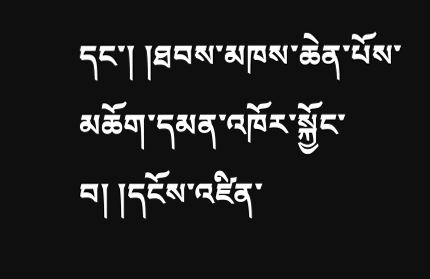དང་། །ཐབས་མཁས་ཆེན་པོས་མཆོག་དམན་འཁོར་སྐྱོང་བ། །དངོས་འཛིན་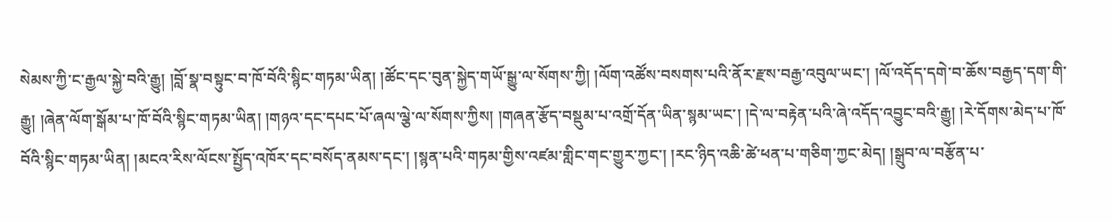སེམས་ཀྱི་ང་རྒྱལ་སྐྱེ་བའི་རྒྱུ། །བློ་སྣ་བསྟུང་བ་ཁོ་བོའི་སྙིང་གཏམ་ཡིན། །ཚོང་དང་བུན་སྐྱེད་གཡོ་སྒྱུ་ལ་སོགས་ཀྱི། །ལོག་འཚོས་བསགས་པའི་ནོར་རྫས་བརྒྱ་འབུལ་ཡང་། །ལོ་འདོད་དགེ་བ་ཆོས་བརྒྱད་དག་གི་རྒྱུ། །ཞེན་ལོག་སྒོམ་པ་ཁོ་བོའི་སྙིང་གཏམ་ཡིན། །གཉའ་དང་དཔང་པོ་ཞལ་ལྕེ་ལ་སོགས་ཀྱིས། །གཞན་རྩོད་བསྡུམ་པ་འགྲོ་དོན་ཡིན་སྙམ་ཡང་། །དེ་ལ་བརྟེན་པའི་ཞེ་འདོད་འབྱུང་བའི་རྒྱུ། །རེ་དོགས་མེད་པ་ཁོ་བོའི་སྙིང་གཏམ་ཡིན། །མངའ་རིས་ལོངས་སྤྱོད་འཁོར་དང་བསོད་ནམས་དང་། །སྙན་པའི་གཏམ་གྱིས་འཛམ་གླིང་གང་གྱུར་ཀྱང་། །རང་ཉིད་འཆི་ཚེ་ཕན་པ་གཅིག་ཀྱང་མེད། །སྒྲུབ་ལ་བརྩོན་པ་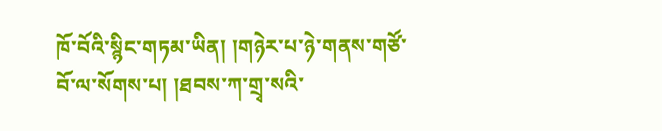ཁོ་བོའི་སྙིང་གཏམ་ཡིན། །གཉེར་པ་ཉེ་གནས་གཙོ་བོ་ལ་སོགས་པ། །ཐབས་ཀ་གྲྭ་སའི་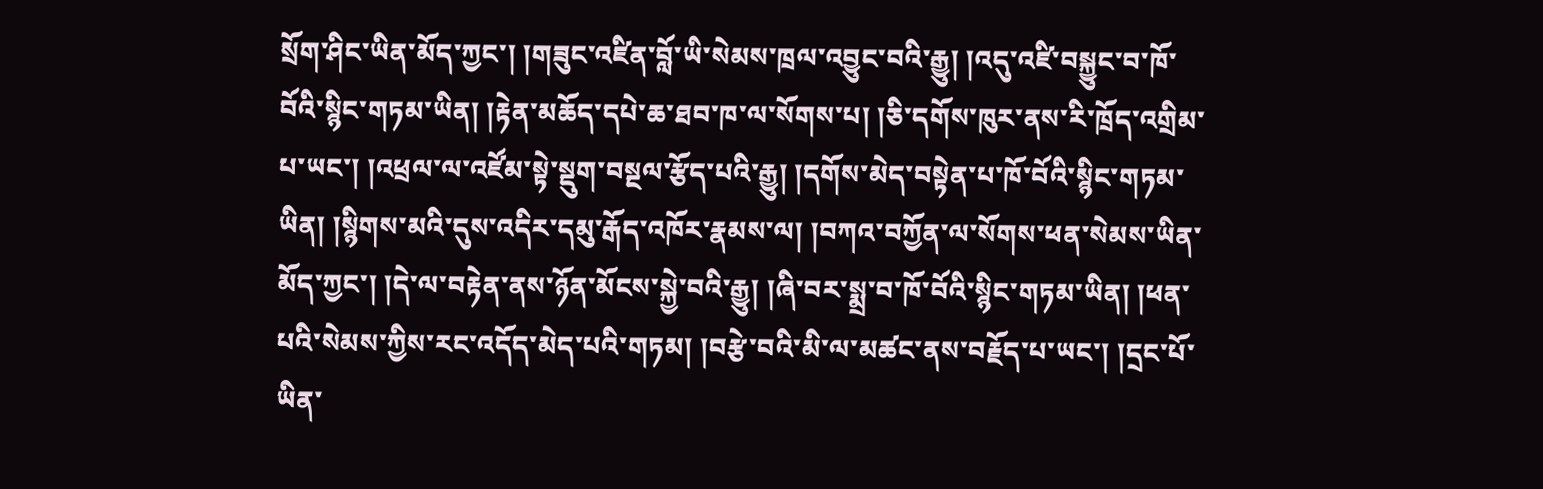སྲོག་ཤིང་ཡིན་མོད་ཀྱང་། །གཟུང་འཛིན་བློ་ཡི་སེམས་ཁྲལ་འབྱུང་བའི་རྒྱུ། །འདུ་འཛི་བསྐྱུང་བ་ཁོ་བོའི་སྙིང་གཏམ་ཡིན། །རྟེན་མཆོད་དཔེ་ཆ་ཐབ་ཁ་ལ་སོགས་པ། །ཅི་དགོས་ཁུར་ནས་རི་ཁྲོད་འགྲིམ་པ་ཡང་། །འཕྲལ་ལ་འཛོམ་སྟེ་སྡུག་བསྔལ་རྩོད་པའི་རྒྱུ། །དགོས་མེད་བསྟེན་པ་ཁོ་བོའི་སྙིང་གཏམ་ཡིན། །སྙིགས་མའི་དུས་འདིར་དམུ་རྒོད་འཁོར་རྣམས་ལ། །བཀའ་བཀྱོན་ལ་སོགས་ཕན་སེམས་ཡིན་མོད་ཀྱང་། །དེ་ལ་བརྟེན་ནས་ཉོན་མོངས་སྐྱེ་བའི་རྒྱུ། །ཞི་བར་སྨྲ་བ་ཁོ་བོའི་སྙིང་གཏམ་ཡིན། །ཕན་པའི་སེམས་ཀྱིས་རང་འདོད་མེད་པའི་གཏམ། །བརྩེ་བའི་མི་ལ་མཚང་ནས་བརྗོད་པ་ཡང་། །དྲང་པོ་ཡིན་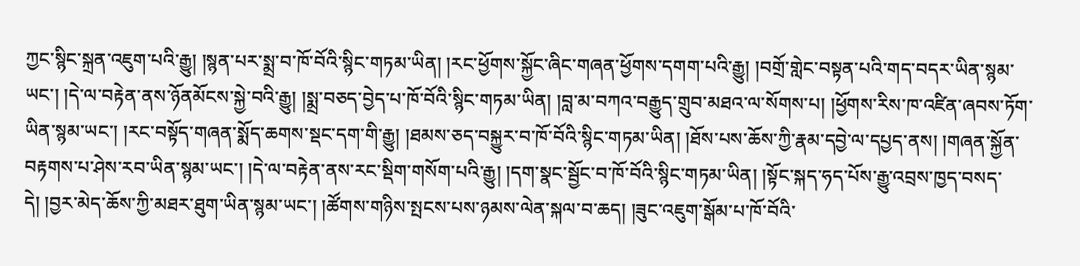ཀྱང་སྙིང་སྐྲན་འཇུག་པའི་རྒྱུ། །སྙན་པར་སྨྲ་བ་ཁོ་བོའི་སྙིང་གཏམ་ཡིན། །རང་ཕྱོགས་སྐྱོང་ཞིང་གཞན་ཕྱོགས་དགག་པའི་རྒྱུ། །བགྲོ་གླེང་བསྟན་པའི་གད་བདར་ཡིན་སྙམ་ཡང་། །དེ་ལ་བརྟེན་ནས་ཉོནམོངས་སྐྱེ་བའི་རྒྱུ། །སྨྲ་བཅད་བྱེད་པ་ཁོ་བོའི་སྙིང་གཏམ་ཡིན། །བླ་མ་བཀའ་བརྒྱུད་གྲུབ་མཐའ་ལ་སོགས་པ། །ཕྱོགས་རིས་ཁ་འཛིན་ཞབས་ཏོག་ཡིན་སྙམ་ཡང་། །རང་བསྟོད་གཞན་སྨོད་ཆགས་སྡང་དག་གི་རྒྱུ། །ཐམས་ཅད་བསྐྱུར་བ་ཁོ་བོའི་སྙིང་གཏམ་ཡིན། །ཐོས་པས་ཆོས་ཀྱི་རྣམ་དབྱེ་ལ་དཔྱད་ནས། །གཞན་སྐྱོན་བརྟགས་པ་ཤེས་རབ་ཡིན་སྙམ་ཡང་། །དེ་ལ་བརྟེན་ནས་རང་སྡིག་གསོག་པའི་རྒྱུ། །དག་སྣང་སྦྱོང་བ་ཁོ་བོའི་སྙིང་གཏམ་ཡིན། །སྟོང་སྐད་ཧད་པོས་རྒྱུ་འབྲས་ཁྱད་བསད་དེ། །བྱར་མེད་ཆོས་ཀྱི་མཐར་ཐུག་ཡིན་སྙམ་ཡང་། །ཚོགས་གཉིས་སྤངས་པས་ཉམས་ལེན་སྐལ་བ་ཆད། །ཟུང་འཇུག་སྒོམ་པ་ཁོ་བོའི་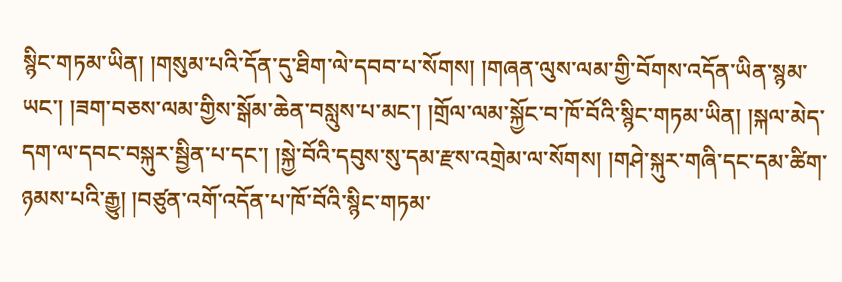སྙིང་གཏམ་ཡིན། །གསུམ་པའི་དོན་དུ་ཐིག་ལེ་དབབ་པ་སོགས། །གཞན་ལུས་ལམ་གྱི་བོགས་འདོན་ཡིན་སྙམ་ཡང་། །ཟག་བཅས་ལམ་གྱིས་སྒོམ་ཆེན་བསླུས་པ་མང་། །གྲོལ་ལམ་སྐྱོང་བ་ཁོ་བོའི་སྙིང་གཏམ་ཡིན། །སྐལ་མེད་དག་ལ་དབང་བསྐུར་སྦྱིན་པ་དང་། །སྐྱེ་བོའི་དབུས་སུ་དམ་རྫས་འགྲེམ་ལ་སོགས། །གཤེ་སྐུར་གཞི་དང་དམ་ཚིག་ཉམས་པའི་རྒྱུ། །བཙུན་འགོ་འདོན་པ་ཁོ་བོའི་སྙིང་གཏམ་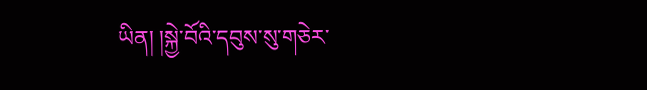ཡིན། །སྐྱེ་བོའི་དབུས་སུ་གཅེར་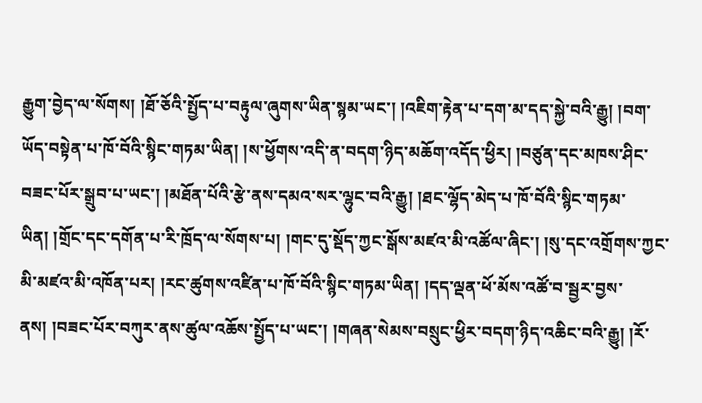རྒྱུག་བྱེད་ལ་སོགས། །ཐོ་ཅོའི་སྤྱོད་པ་བརྟུལ་ཞུགས་ཡིན་སྙམ་ཡང་། །འཇིག་རྟེན་པ་དག་མ་དད་སྐྱེ་བའི་རྒྱུ། །བག་ཡོད་བསྟེན་པ་ཁོ་བོའི་སྙིང་གཏམ་ཡིན། །ས་ཕྱོགས་འདི་ན་བདག་ཉིད་མཆོག་འདོད་ཕྱིར། །བཙུན་དང་མཁས་ཤིང་བཟང་པོར་སྒྲུབ་པ་ཡང་། །མཐོན་པོའི་རྩེ་ནས་དམའ་སར་ལྷུང་བའི་རྒྱུ། །ཐང་ལྷོད་མེད་པ་ཁོ་བོའི་སྙིང་གཏམ་ཡིན། །གྲོང་དང་དགོན་པ་རི་ཁྲོད་ལ་སོགས་པ། །གང་དུ་སྡོད་ཀྱང་སྒོས་མཛའ་མི་འཚོལ་ཞིང་། །སུ་དང་འགྲོགས་ཀྱང་མི་མཛའ་མི་འཁོན་པར། །རང་ཚུགས་འཛིན་པ་ཁོ་བོའི་སྙིང་གཏམ་ཡིན། །དད་ལྡན་ཕོ་མོས་འཚོ་བ་སྦྱར་བྱས་ནས། །བཟང་པོར་བཀུར་ནས་ཚུལ་འཆོས་སྤྱོད་པ་ཡང་། །གཞན་སེམས་བསྲུང་ཕྱིར་བདག་ཉིད་འཆིང་བའི་རྒྱུ། །རོ་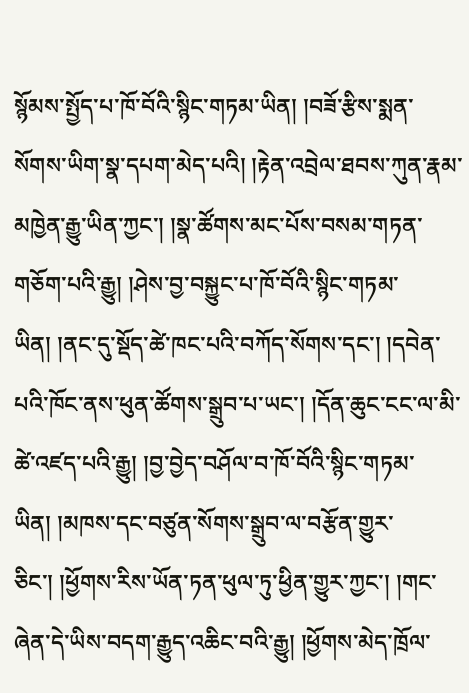སྙོམས་སྤྱོད་པ་ཁོ་བོའི་སྙིང་གཏམ་ཡིན། །བཟོ་རྩིས་སྨན་སོགས་ཡིག་སྣ་དཔག་མེད་པའི། །རྟེན་འབྲེལ་ཐབས་ཀུན་རྣམ་མཁྱེན་རྒྱུ་ཡིན་ཀྱང་། །སྣ་ཚོགས་མང་པོས་བསམ་གཏན་གཅོག་པའི་རྒྱུ། །ཤེས་བྱ་བསྐྱུང་པ་ཁོ་བོའི་སྙིང་གཏམ་ཡིན། །ནང་དུ་སྡོད་ཚེ་ཁང་པའི་བཀོད་སོགས་དང་། །དབེན་པའི་ཁོང་ནས་ཕུན་ཚོགས་སྒྲུབ་པ་ཡང་། །དོན་ཆུང་ངང་ལ་མི་ཚེ་འཛད་པའི་རྒྱུ། །བྱ་བྱེད་བཤོལ་བ་ཁོ་བོའི་སྙིང་གཏམ་ཡིན། །མཁས་དང་བཙུན་སོགས་སྒྲུབ་ལ་བརྩོན་གྱུར་ཅིང་། །ཕྱོགས་རིས་ཡོན་ཏན་ཕུལ་ཏུ་ཕྱིན་གྱུར་ཀྱང་། །གང་ཞེན་དེ་ཡིས་བདག་རྒྱུད་འཆིང་བའི་རྒྱུ། །ཕྱོགས་མེད་ཁྲོལ་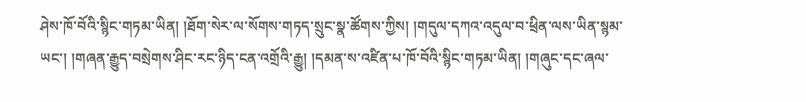ཤེས་ཁོ་བོའི་སྙིང་གཏམ་ཡིན། །ཐོག་སེར་ལ་སོགས་གཏད་སྲུང་སྣ་ཚོགས་ཀྱིས། །གདུལ་དཀའ་འདུལ་བ་ཕྲིན་ལས་ཡིན་སྙམ་ཡང་། །གཞན་རྒྱུད་བསྲེགས་ཤིང་རང་ཉིད་ངན་འགྲོའི་རྒྱུ། །དམན་ས་འཛིན་པ་ཁོ་བོའི་སྙིང་གཏམ་ཡིན། །གཞུང་དང་ཞལ་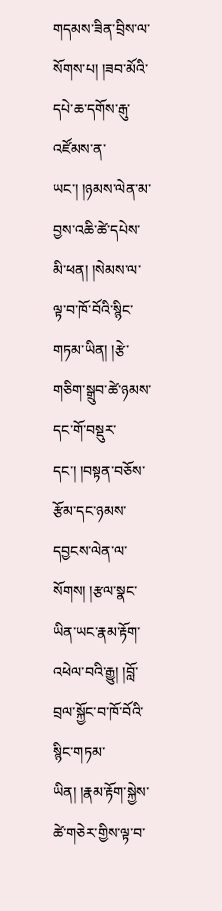གདམས་ཟིན་བྲིས་ལ་སོགས་པ། །ཟབ་མོའི་དཔེ་ཆ་དགོས་རྒུ་འཛོམས་ན་ཡང་། །ཉམས་ལེན་མ་བྱས་འཆི་ཚེ་དཔེས་མི་ཕན། །སེམས་ལ་ལྟ་བ་ཁོ་བོའི་སྙིང་གཏམ་ཡིན། །རྩེ་གཅིག་སྒྲུབ་ཚེ་ཉམས་དང་གོ་བསྡུར་དང་། །བསྟན་བཅོས་རྩོམ་དང་ཉམས་དབྱངས་ལེན་ལ་སོགས། །རྩལ་སྣང་ཡིན་ཡང་རྣམ་རྟོག་འཕེལ་བའི་རྒྱུ། །བློ་བྲལ་སྐྱོང་བ་ཁོ་བོའི་སྙིང་གཏམ་ཡིན། །རྣམ་རྟོག་སྐྱེས་ཚེ་གཅེར་གྱིས་ལྟ་བ་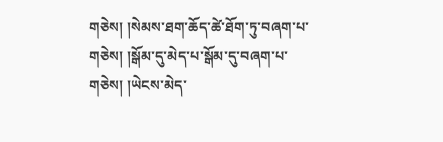གཅེས། །སེམས་ཐག་ཆོད་ཚེ་ཐོག་ཏུ་བཞག་པ་གཅེས། །སྒོམ་དུ་མེད་པ་སྒོམ་དུ་བཞག་པ་གཅེས། །ཡེངས་མེད་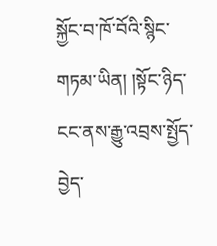སྐྱོང་བ་ཁོ་བོའི་སྙིང་གཏམ་ཡིན། །སྟོང་ཉིད་ངང་ནས་རྒྱུ་འབྲས་སྤྱོད་བྱེད་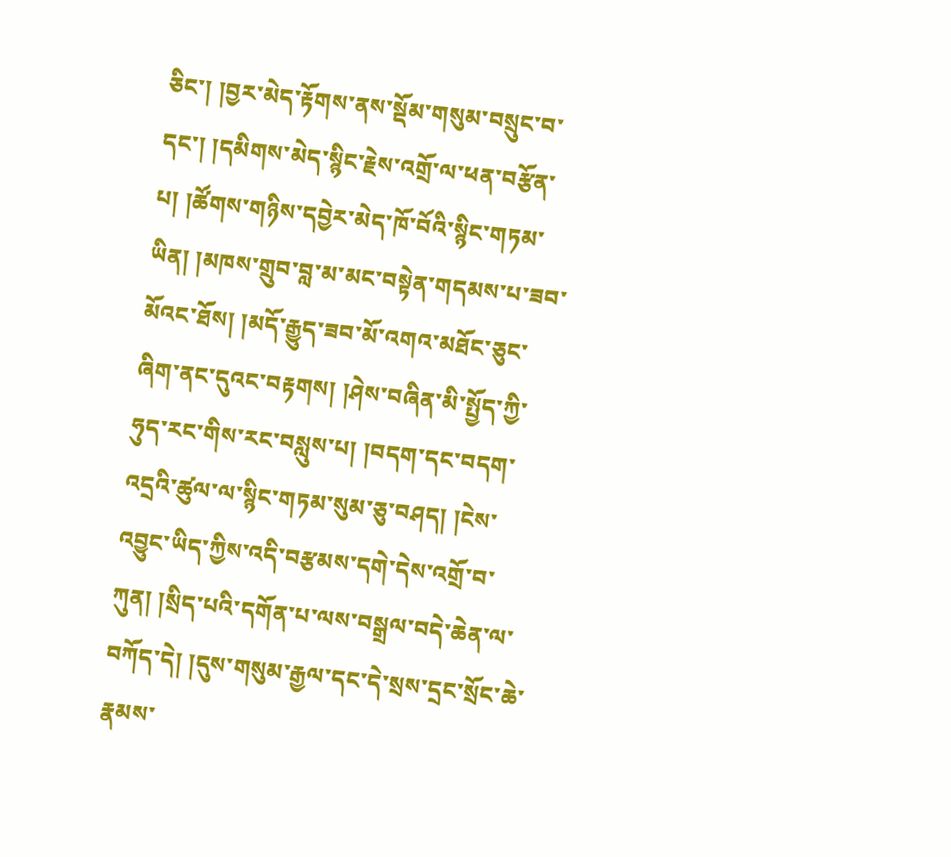ཅིང་། །བྱར་མེད་རྟོགས་ནས་སྡོམ་གསུམ་བསྲུང་བ་དང་། །དམིགས་མེད་སྙིང་རྗེས་འགྲོ་ལ་ཕན་བརྩོན་པ། །ཚོགས་གཉིས་དབྱེར་མེད་ཁོ་བོའི་སྙིང་གཏམ་ཡིན། །མཁས་གྲུབ་བླ་མ་མང་བསྟེན་གདམས་པ་ཟབ་མོའང་ཐོས། །མདོ་རྒྱུད་ཟབ་མོ་འགའ་མཐོང་ཅུང་ཞིག་ནང་དུའང་བརྟགས། །ཤེས་བཞིན་མི་སྤྱོད་ཀྱི་ཧུད་རང་གིས་རང་བསླུས་པ། །བདག་དང་བདག་འདྲའི་ཚུལ་ལ་སྙིང་གཏམ་སུམ་ཅུ་བཤད། །ངེས་འབྱུང་ཡིད་ཀྱིས་འདི་བརྩམས་དགེ་དེས་འགྲོ་བ་ཀུན། །སྲིད་པའི་དགོན་པ་ལས་བསྒྲལ་བདེ་ཆེན་ལ་བཀོད་དེ། །དུས་གསུམ་རྒྱལ་དང་དེ་སྲས་དྲང་སྲོང་ཆེ་རྣམས་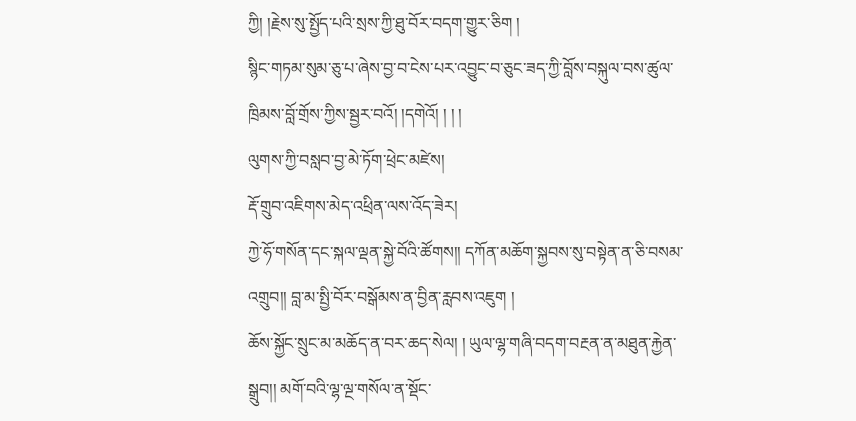ཀྱི། །རྗེས་སུ་སྤྱོད་པའི་སྲས་ཀྱི་ཐུ་བོར་བདག་གྱུར་ཅིག །
སྙིང་གཏམ་སུམ་ཅུ་པ་ཞེས་བྱ་བ་ངེས་པར་འབྱུང་བ་ཅུང་ཟད་ཀྱི་བློས་བསྐུལ་བས་ཚུལ་ཁྲིམས་བློ་གྲོས་ཀྱིས་སྦྱར་བའོ། །དགེའོ། ། ། །
ལུགས་ཀྱི་བསླབ་བྱ་མེ་ཏོག་ཕྲེང་མཛེས།
རྡོ་གྲུབ་འཇིགས་མེད་འཕྲིན་ལས་འོད་ཟེར།
ཀྱེ་ཧོ་གསོན་དང་སྐལ་ལྡན་སྐྱེ་བོའི་ཚོགས།། དཀོན་མཆོག་སྐྱབས་སུ་བསྟེན་ན་ཅི་བསམ་འགྲུབ།། བླ་མ་སྤྱི་བོར་བསྒོམས་ན་བྱིན་རླབས་འཇུག །
ཆོས་སྐྱོང་སྲུང་མ་མཆོད་ན་བར་ཆད་སེལ། ། ཡུལ་ལྷ་གཞི་བདག་བརྔན་ན་མཐུན་རྐྱེན་སྒྲུབ།། མགོ་བའི་ལྷ་ལྔ་གསོལ་ན་སྡོང་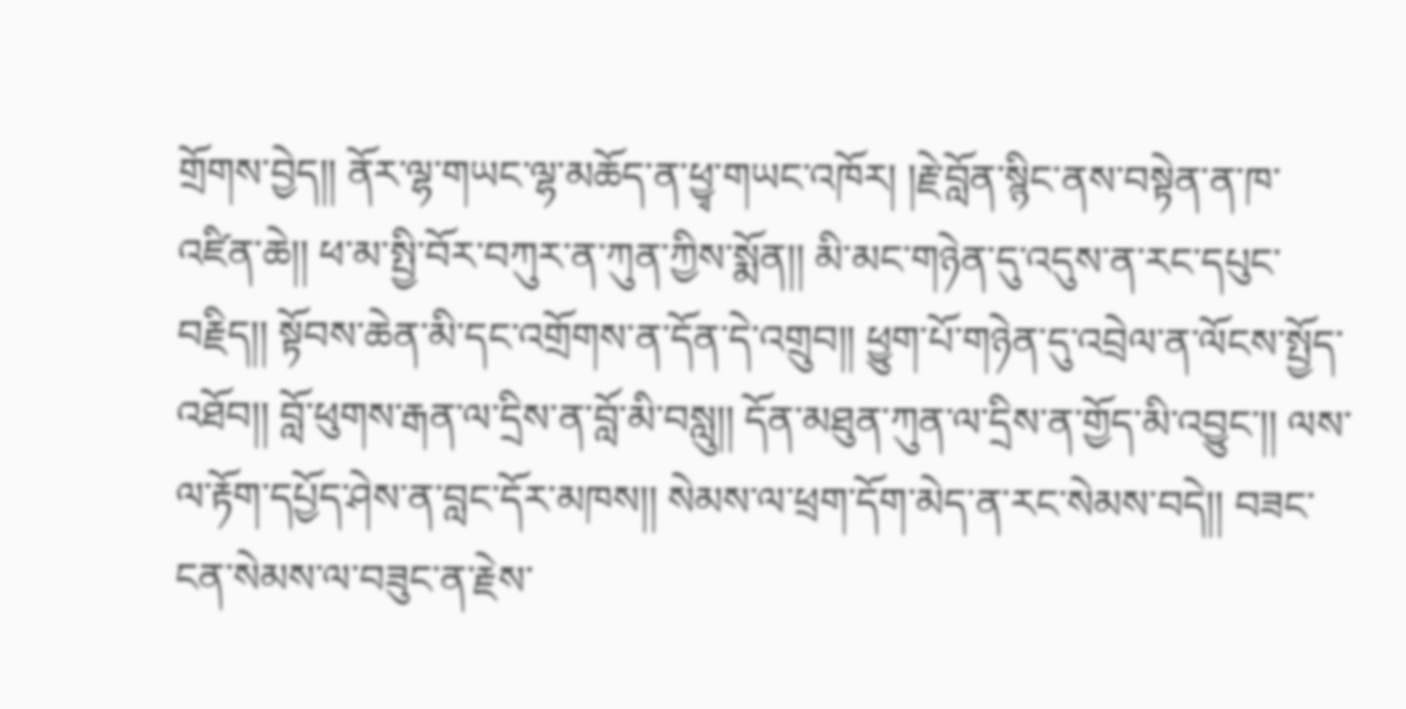གྲོགས་བྱེད།། ནོར་ལྷ་གཡང་ལྷ་མཆོད་ན་ཕྱྭ་གཡང་འཁོར། །རྗེ་བློན་སྙིང་ནས་བསྟེན་ན་ཁ་འཛིན་ཆེ།། ཕ་མ་སྤྱི་བོར་བཀུར་ན་ཀུན་ཀྱིས་སྨོན།། མི་མང་གཉེན་དུ་འདུས་ན་རང་དཔུང་བརྗིད།། སྟོབས་ཆེན་མི་དང་འགྲོགས་ན་དོན་དེ་འགྲུབ།། ཕྱུག་པོ་གཉེན་དུ་འབྲེལ་ན་ལོངས་སྤྱོད་འཐོབ།། བློ་ཕུགས་རྒན་ལ་དྲིས་ན་བློ་མི་བསླུ།། དོན་མཐུན་ཀུན་ལ་དྲིས་ན་གྱོད་མི་འབྱུང་།། ལས་ལ་རྟོག་དཔྱོད་ཤེས་ན་བླང་དོར་མཁས།། སེམས་ལ་ཕྲག་དོག་མེད་ན་རང་སེམས་བདེ།། བཟང་ངན་སེམས་ལ་བཟུང་ན་རྗེས་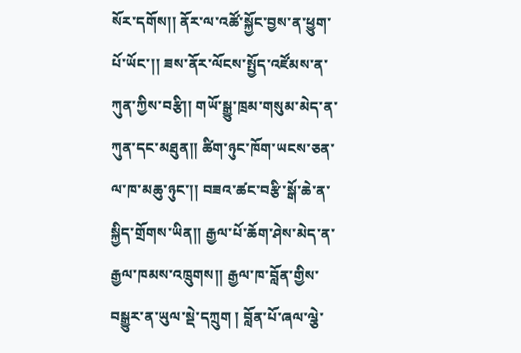སོར་དགོས།། ནོར་ལ་འཚོ་སྐྱོང་བྱས་ན་ཕྱུག་པོ་ཡོང་།། ཟས་ནོར་ལོངས་སྤྱོད་འཛོམས་ན་ཀུན་ཀྱིས་བརྩི།། གཡོ་སྒྱུ་ཁྲམ་གསུམ་མེད་ན་ཀུན་དང་མཐུན།། ཚིག་ཉུང་ཁོག་ཡངས་ཅན་ལ་ཁ་མཆུ་ཉུང་།། བཟའ་ཚང་བརྩི་སྒོ་ཆེ་ན་སྐྱིད་གྲོགས་ཡིན།། རྒྱལ་པོ་ཆོག་ཤེས་མེད་ན་རྒྱལ་ཁམས་འཁྲུགས།། རྒྱལ་ཁ་བློན་གྱིས་བསྒྱུར་ན་ཡུལ་སྡེ་དཀྲུག ། བློན་པོ་ཞལ་ལྕེ་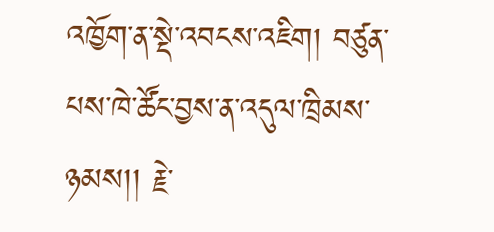འཁྱོག་ན་སྡེ་འབངས་འཇིག། བཙུན་པས་ཁེ་ཚོང་བྱས་ན་འདུལ་ཁྲིམས་ཉམས།། རྗེ་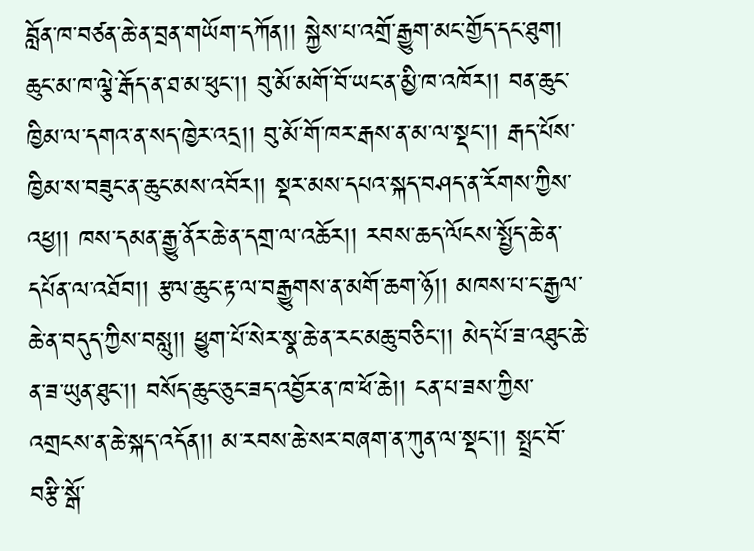བློན་ཁ་བཙན་ཆེ་ན་བྲན་གཡོག་དཀོན།། སྐྱེས་པ་འགྲོ་རྒྱུག་མང་གྱོད་དང་ཐུག། ཆུང་མ་ཁ་ལྕེ་རྒོད་ན་ཐ་མ་ཕུང་།། བུ་མོ་མགོ་བོ་ཡང་ན་མྱི་ཁ་འཁོར།། བན་ཆུང་ཁྱིམ་ལ་དགའ་ན་སད་ཁྱེར་འདྲ།། བུ་མོ་གོ་ཁར་རྒས་ན་མ་ལ་སྡང་།། རྒད་པོས་ཁྱིམ་ས་བཟུང་ན་ཆུང་མས་འབོར།། སྡར་མས་དཔའ་སྐད་བཤད་ན་རོགས་ཀྱིས་འཕྱ།། ཁས་དམན་རྒྱུ་ནོར་ཆེ་ན་དགྲ་ལ་འཆོར།། རབས་ཆད་ལོངས་སྤྱོད་ཆེ་ན་དཔོན་ལ་འཐོབ།། རྩལ་ཆུང་རྟ་ལ་བརྒྱུགས་ན་མགོ་ཆག་ཉོ།། མཁས་པ་ང་རྒྱལ་ཆེ་ན་བདུད་ཀྱིས་བསླུ།། ཕྱུག་པོ་སེར་སྣ་ཆེ་ན་རང་མཆུ་བཅིང་།། མེད་པོ་ཟ་འཐུང་ཆེ་ན་ཟ་ཡུན་ཐུང་།། བསོད་ཆུང་ཅུང་ཟད་འབྱོར་ན་ཁ་ཕོ་ཆེ།། ངན་པ་ཟས་ཀྱིས་འགྲངས་ན་ཆེ་སྐད་འདོན།། མ་རབས་ཆེ་སར་བཞག་ན་ཀུན་ལ་སྡང་།། སྤྲང་བོ་བརྩི་སྒོ་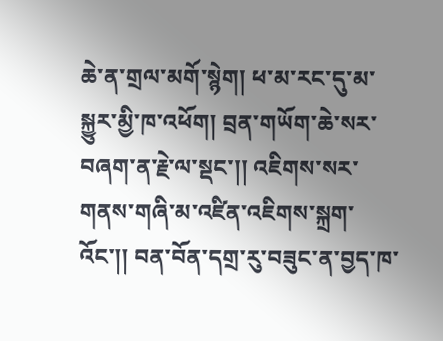ཆེ་ན་གྲལ་མགོ་སྙེག། ཕ་མ་རང་དུ་མ་སྐྱུར་མྱི་ཁ་འཕོག། བྲན་གཡོག་ཆེ་སར་བཞག་ན་རྗེ་ལ་སྡང་།། འཇིགས་སར་གནས་གཞི་མ་འཛིན་འཇིགས་སྐྲག་འོང་།། བན་བོན་དགྲ་རུ་བཟུང་ན་བྱད་ཁ་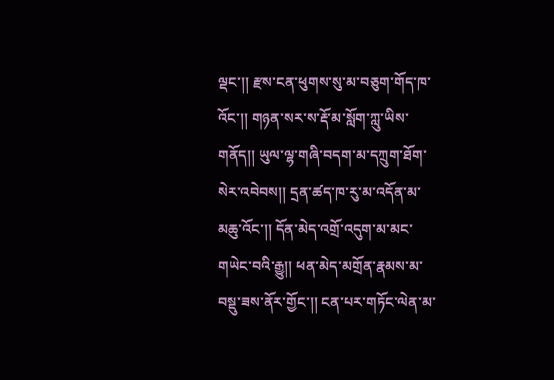ལྡང་།། རྫས་ངན་ཕུགས་སུ་མ་བཅུག་གོད་ཁ་འོང་།། གཉན་སར་ས་རྡོ་མ་སློག་ཀླུ་ཡིས་གནོད།། ཡུལ་ལྷ་གཞི་བདག་མ་དཀྲུག་ཐོག་སེར་འབེབས།། དྲན་ཚད་ཁ་རུ་མ་འདོན་མ་མཆུ་འོང་།། དོན་མེད་འགྲོ་འདུག་མ་མང་གཡེང་བའི་རྒྱུ།། ཕན་མེད་མགྲོན་རྣམས་མ་བསྡུ་ཟས་ནོར་གྱོང་།། ངན་པར་གཏོང་ལེན་མ་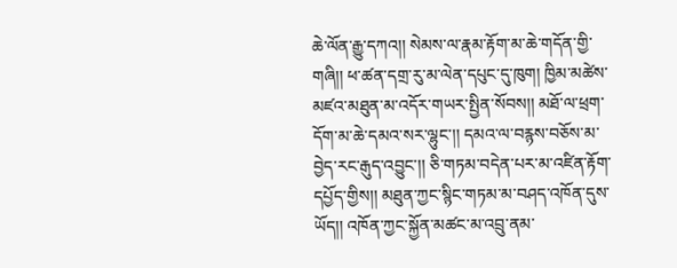ཆེ་ལོན་རྒྱུ་དཀའ།། སེམས་ལ་རྣམ་རྟོག་མ་ཆེ་གདོན་གྱི་གཞི།། ཕ་ཚན་དགྲ་རུ་མ་ལེན་དཔུང་དུ་ཁུག། ཁྱིམ་མཚེས་མཛའ་མཐུན་མ་འདོར་གཡར་སྤྱིན་སོབས།། མཐོ་ལ་ཕྲག་དོག་མ་ཆེ་དམའ་སར་ལྷུང་།། དམའ་ལ་བརྙས་བཅོས་མ་བྱེད་རང་རྒུད་འབྱུང་།། ཅི་གཏམ་བདེན་པར་མ་འཛིན་རྟོག་དཔྱོད་གྱིས།། མཐུན་ཀྱང་སྙིང་གཏམ་མ་བཤད་འཁོན་དུས་ཡོད།། འཁོན་ཀྱང་སྐྱོན་མཚང་མ་འབྲུ་ནམ་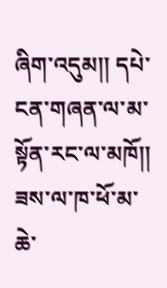ཞིག་འདུམ།། དཔེ་ངན་གཞན་ལ་མ་སྟོན་རང་ལ་མཁོ།། ཟས་ལ་ཁ་ཕོ་མ་ཆེ་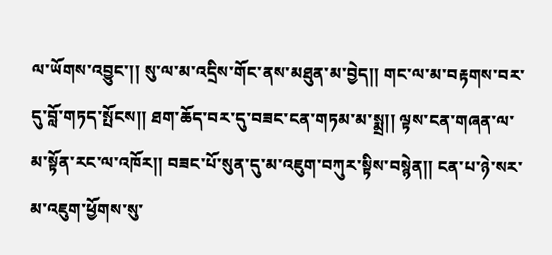ལ་ཡོགས་འབྱུང་།། སུ་ལ་མ་འདྲིས་གོང་ནས་མཐུན་མ་བྱེད།། གང་ལ་མ་བརྟགས་བར་དུ་བློ་གཏད་སྤོངས།། ཐག་ཆོད་བར་དུ་བཟང་ངན་གཏམ་མ་སྨྲ།། ལྟས་ངན་གཞན་ལ་མ་སྟོན་རང་ལ་འཁོར།། བཟང་པོ་སུན་དུ་མ་འཇུག་བཀུར་སྟིས་བསྙེན།། ངན་པ་ཉེ་སར་མ་འཇུག་ཕྱོགས་སུ་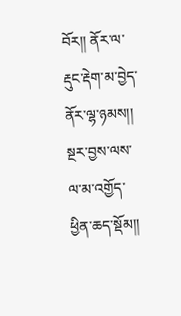བོར།། ནོར་ལ་རྡུང་རྡེག་མ་བྱེད་ནོར་ལྷ་ཉམས།། སྔར་བྱས་ལས་ལ་མ་འགྱོད་ཕྱིན་ཆད་སྡོམ།།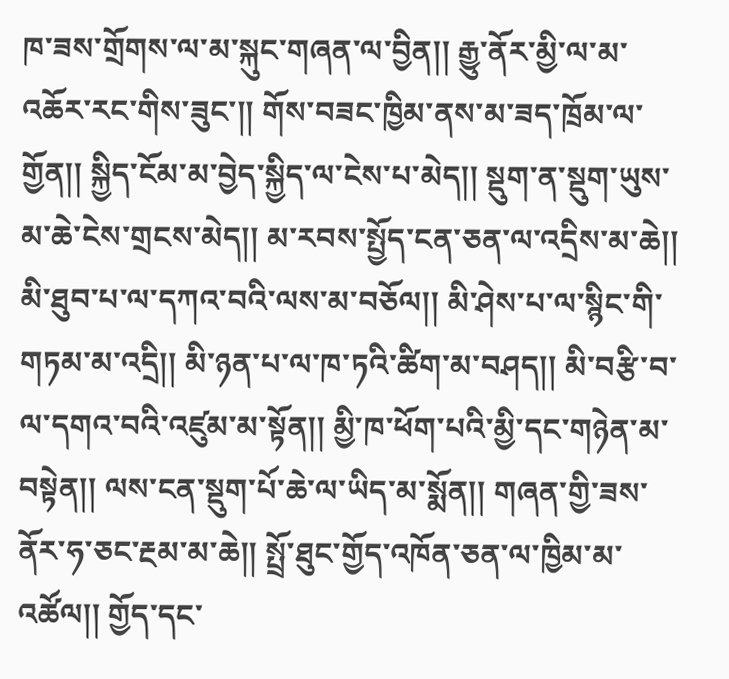ཁ་ཟས་གྲོགས་ལ་མ་སྐུང་གཞན་ལ་བྱིན།། རྒྱུ་ནོར་མྱི་ལ་མ་འཆོར་རང་གིས་ཟུང་།། གོས་བཟང་ཁྱིམ་ནས་མ་ཟད་ཁྲོམ་ལ་གྱོན།། སྐྱིད་ངོམ་མ་བྱེད་སྐྱིད་ལ་ངེས་པ་མེད།། སྡུག་ན་སྡུག་ཡུས་མ་ཆེ་ངེས་གྲངས་མེད།། མ་རབས་སྤྱོད་ངན་ཅན་ལ་འདྲིས་མ་ཆེ།། མི་ཐུབ་པ་ལ་དཀའ་བའི་ལས་མ་བཅོལ།། མི་ཤེས་པ་ལ་སྙིང་གི་གཏམ་མ་འདྲི།། མི་ཉན་པ་ལ་ཁ་ཏའི་ཚིག་མ་བཤད།། མི་བརྩི་བ་ལ་དགའ་བའི་འཛུམ་མ་སྟོན།། མྱི་ཁ་ཕོག་པའི་མྱི་དང་གཉེན་མ་བསྟེན།། ལས་ངན་སྡུག་པོ་ཆེ་ལ་ཡིད་མ་སྨོན།། གཞན་གྱི་ཟས་ནོར་ཧ་ཅང་རྔམ་མ་ཆེ།། སྤྲོ་ཐུང་གྱོད་འཁོན་ཅན་ལ་ཁྱིམ་མ་འཚོལ།། གྱོད་དང་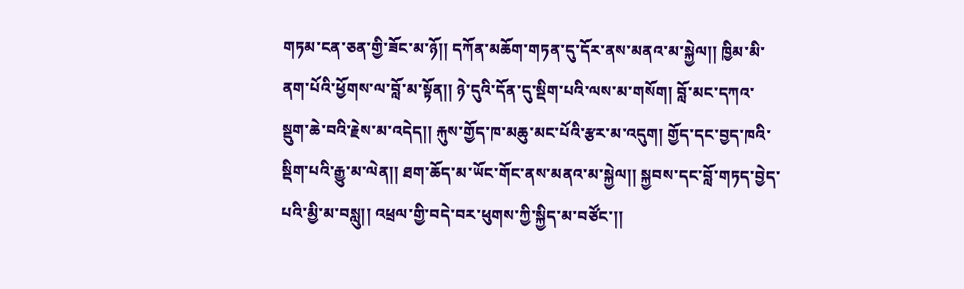གཏམ་ངན་ཅན་གྱི་ཟོང་མ་ཉོ།། དཀོན་མཆོག་གཏན་དུ་དོར་ནས་མནའ་མ་སྐྱེལ།། ཁྱིམ་མི་ནག་པོའི་ཕྱོགས་ལ་བློ་མ་སྟོན།། ཉེ་དུའི་དོན་དུ་སྡིག་པའི་ལས་མ་གསོག། བློ་མང་དཀའ་སྡུག་ཆེ་བའི་རྗེས་མ་འདེད།། རྐུས་གྱོད་ཁ་མཆུ་མང་པོའི་རྩར་མ་འདུག། གྱོད་དང་བྱད་ཁའི་སྡིག་པའི་རྒྱུ་མ་ལེན།། ཐག་ཆོད་མ་ཡོང་གོང་ནས་མནའ་མ་སྐྱེལ།། སྐྱབས་དང་བློ་གཏད་བྱེད་པའི་མྱི་མ་བསླུ།། འཕྲལ་གྱི་བདེ་བར་ཕུགས་ཀྱི་སྐྱིད་མ་བཙོང་།།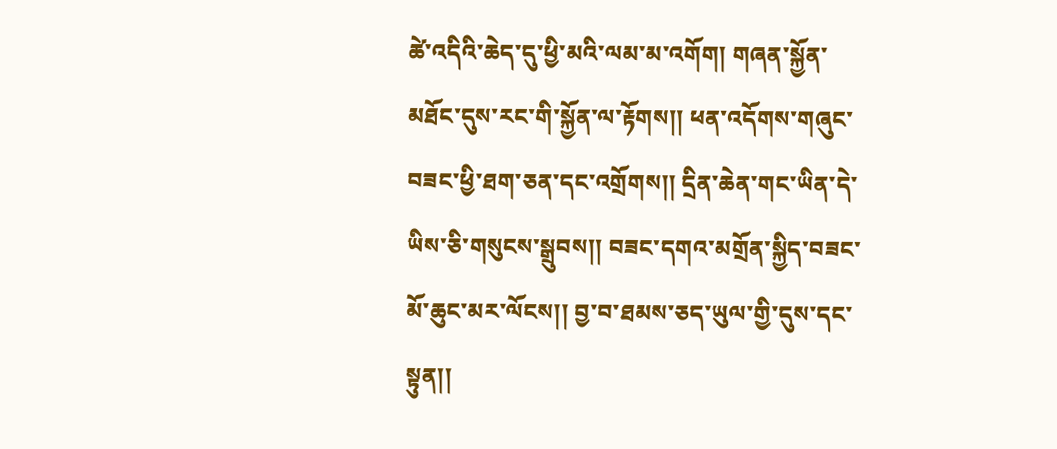ཚེ་འདིའི་ཆེད་དུ་ཕྱི་མའི་ལམ་མ་འགོག། གཞན་སྐྱོན་མཐོང་དུས་རང་གི་སྐྱོན་ལ་རྟོགས།། ཕན་འདོགས་གཞུང་བཟང་ཕྱི་ཐག་ཅན་དང་འགྲོགས།། དྲིན་ཆེན་གང་ཡིན་དེ་ཡིས་ཅི་གསུངས་སྒྲུབས།། བཟང་དགའ་མགྲོན་སྐྱིད་བཟང་མོ་ཆུང་མར་ལོངས།། བྱ་བ་ཐམས་ཅད་ཡུལ་གྱི་དུས་དང་སྟུན།།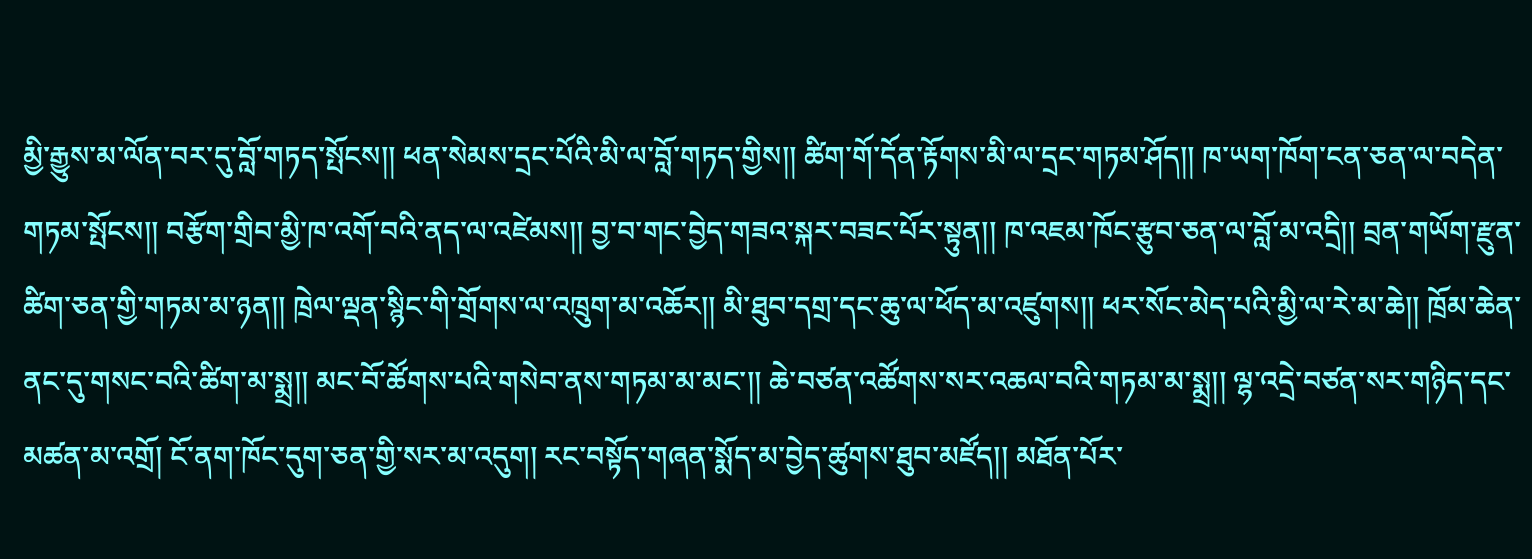མྱི་རྒྱུས་མ་ལོན་བར་དུ་བློ་གཏད་སྤོངས།། ཕན་སེམས་དྲང་པོའི་མི་ལ་བློ་གཏད་གྱིས།། ཚིག་གོ་དོན་རྟོགས་མི་ལ་དྲང་གཏམ་ཤོད།། ཁ་ཡག་ཁོག་ངན་ཅན་ལ་བདེན་གཏམ་སྤོངས།། བརྩོག་གྲིབ་མྱི་ཁ་འགོ་བའི་ནད་ལ་འཛེམས།། བྱ་བ་གང་བྱེད་གཟའ་སྐར་བཟང་པོར་སྟུན།། ཁ་འཇམ་ཁོང་རྩུབ་ཅན་ལ་བློ་མ་འདྲི།། བྲན་གཡོག་རྫུན་ཚིག་ཅན་གྱི་གཏམ་མ་ཉན།། ཁྲེལ་ལྡན་སྙིང་གི་གྲོགས་ལ་འཁྲུག་མ་འཆོར།། མི་ཐུབ་དགྲ་དང་ཆུ་ལ་ཕོད་མ་འཛུགས།། ཕར་སོང་མེད་པའི་མྱི་ལ་རེ་མ་ཆེ།། ཁྲོམ་ཆེན་ནང་དུ་གསང་བའི་ཚིག་མ་སྨྲ།། མང་བོ་ཚོགས་པའི་གསེབ་ནས་གཏམ་མ་མང་།། ཆེ་བཙན་འཚོགས་སར་འཆལ་བའི་གཏམ་མ་སྨྲ།། ལྷ་འདྲེ་བཙན་སར་གཉིད་དང་མཚན་མ་འགྲོ། ངོ་ནག་ཁོང་དུག་ཅན་གྱི་སར་མ་འདུག། རང་བསྟོད་གཞན་སྨོད་མ་བྱེད་ཚུགས་ཐུབ་མཛོད།། མཐོན་པོར་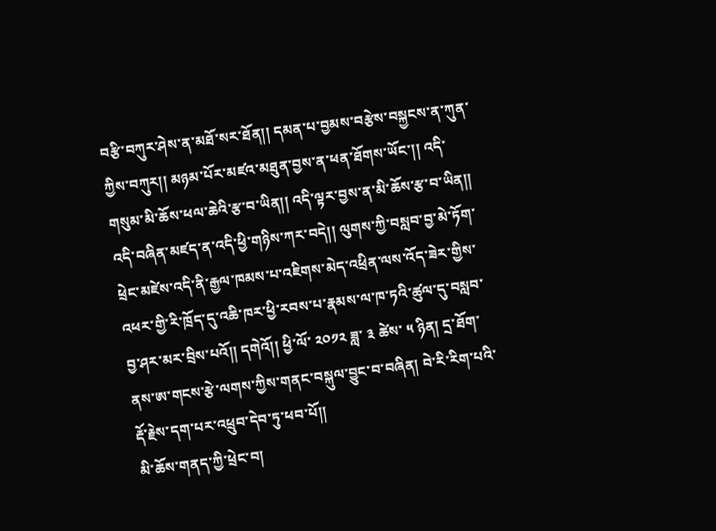བརྩི་བཀུར་ཤེས་ན་མཐོ་སར་ཐོན།། དམན་པ་བྱམས་བརྩེས་བསྐྱངས་ན་ཀུན་ཀྱིས་བཀུར།། མཉམ་པོར་མཛའ་མཐུན་བྱས་ན་ཕན་ཐོགས་ཡོང་།། འདི་གསུམ་མི་ཆོས་ཕལ་ཆེའི་རྩ་བ་ཡིན།། འདི་ལྟར་བྱས་ན་མི་ཆོས་རྩ་བ་ཡིན།། འདི་བཞིན་མཛད་ན་འདི་ཕྱི་གཉིས་ཀར་བདེ།། ལུགས་ཀྱི་བསླབ་བྱ་མེ་ཏོག་ཕྲེང་མཛེས་འདི་ནི་རྒྱལ་ཁམས་པ་འཇིགས་མེད་འཕྲིན་ལས་འོད་ཟེར་གྱིས་འཕར་གྱི་རི་ཁྲོད་དུ་འཆི་ཁར་ཕྱི་རབས་པ་རྣམས་ལ་ཁ་ཏའི་ཚུལ་དུ་བསླབ་བྱ་ཤར་མར་བྲིས་པའོ།། དགེའོ།། ཕྱི་ལོ་ ༢༠༡༢ ཟླ་ ༣ ཚེས་ ༥ ཉིན། དྲ་ཐོག་ནས་ཨ་གངས་རྩེ་ལགས་ཀྱིས་གནང་བསྐུལ་བྱུང་བ་བཞིན། བེ་རི་རིག་པའི་རྡོ་རྗེས་དག་པར་འཕྲུབ་དེབ་ཏུ་ཕབ་པོ།།
མི་ཆོས་གནད་ཀྱི་ཕྲེང་བ།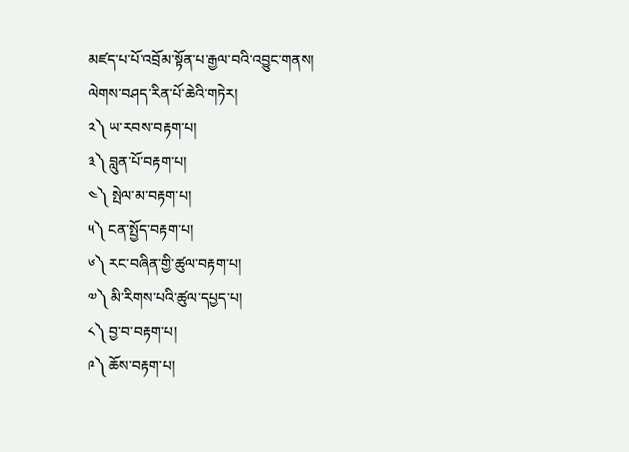མཛད་པ་པོ་འབྲོམ་སྟོན་པ་རྒྱལ་བའི་འབྱུང་གནས།
ལེགས་བཤད་རིན་པོ་ཆེའི་གཏེར།
༢༽ ཡ་རབས་བརྟག་པ།
༣༽ བླུན་པོ་བརྟག་པ།
༤༽ སྤེལ་མ་བརྟག་པ།
༥༽ ངན་སྤྱོད་བརྟག་པ།
༦༽ རང་བཞིན་གྱི་ཚུལ་བརྟག་པ།
༧༽ མི་རིགས་པའི་ཚུལ་དཔྱད་པ།
༨༽ བྱ་བ་བརྟག་པ།
༩༽ ཆོས་བརྟག་པ།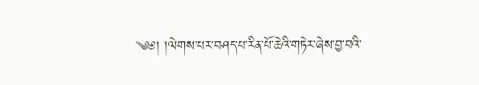༄༅། །ལེགས་པར་བཤད་པ་རིན་པོ་ཆེའི་གཏེར་ཞེས་བྱ་བའི་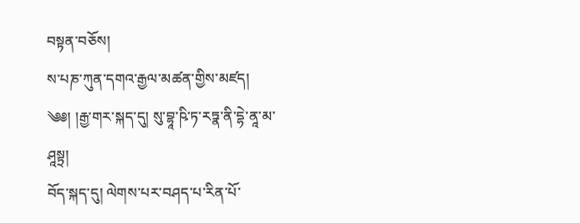བསྟན་བཅོས།
ས་པཎ་ཀུན་དགའ་རྒྱལ་མཚན་གྱིས་མཛད།
༄༅། །རྒྱ་གར་སྐད་དུ། སུ་བྷཱ་ཥི་ཏ་རཏྣ་ནི་དྷེ་ནཱ་མ་ཤཱསྟྲ།
བོད་སྐད་དུ། ལེགས་པར་བཤད་པ་རིན་པོ་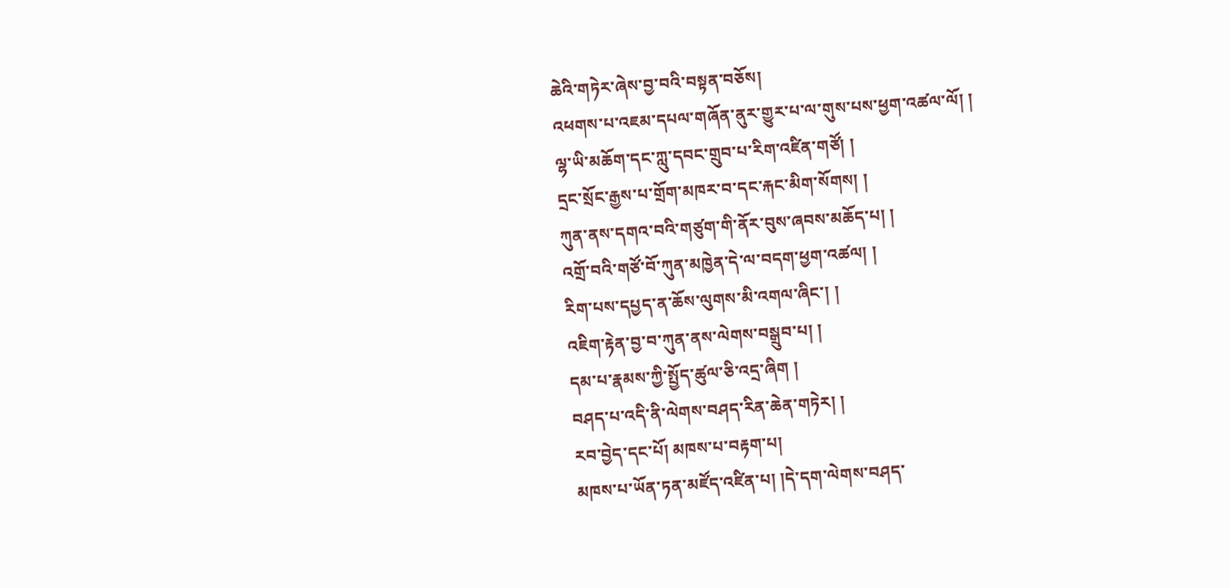ཆེའི་གཏེར་ཞེས་བྱ་བའི་བསྟན་བཅོས།
འཕགས་པ་འཇམ་དཔལ་གཞོན་ནུར་གྱུར་པ་ལ་གུས་པས་ཕྱག་འཚལ་ལོ། །
ལྷ་ཡི་མཆོག་དང་ཀླུ་དབང་གྲུབ་པ་རིག་འཛིན་གཙོ། །
དྲང་སྲོང་རྒྱས་པ་གྲོག་མཁར་བ་དང་རྐང་མིག་སོགས། །
ཀུན་ནས་དགའ་བའི་གཙུག་གི་ནོར་བུས་ཞབས་མཆོད་པ། །
འགྲོ་བའི་གཙོ་བོ་ཀུན་མཁྱེན་དེ་ལ་བདག་ཕྱག་འཚལ། །
རིག་པས་དཔྱད་ན་ཆོས་ལུགས་མི་འགལ་ཞིང་། །
འཇིག་རྟེན་བྱ་བ་ཀུན་ནས་ལེགས་བསྒྲུབ་པ། །
དམ་པ་རྣམས་ཀྱི་སྤྱོད་ཚུལ་ཅི་འདྲ་ཞིག །
བཤད་པ་འདི་ནི་ལེགས་བཤད་རིན་ཆེན་གཏེར། །
རབ་བྱེད་དང་པོ། མཁས་པ་བརྟག་པ།
མཁས་པ་ཡོན་ཏན་མཛོད་འཛིན་པ། །དེ་དག་ལེགས་བཤད་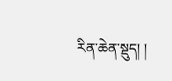རིན་ཆེན་སྡུད། །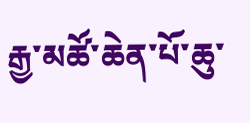རྒྱ་མཚོ་ཆེན་པོ་ཆུ་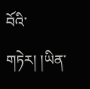བོའི་གཏེར། །ཡིན་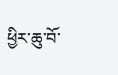ཕྱིར་ཆུ་བོ་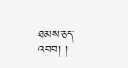ཐམས་ཅད་འབབ། །